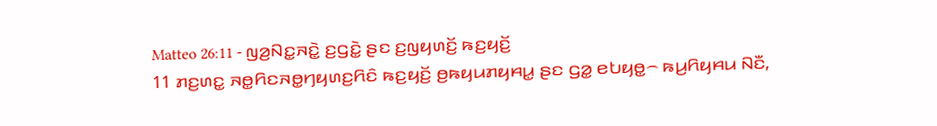Matteo 26:11 - ꤜꤤ꤬ꤡꤢ꤭ꤏꤢꤧ꤭ ꤢ꤬ꤞꤢꤧ꤭ ꤔꤢ ꤢ꤬ꤜꤟꤛꤢꤩ꤬ ꤒꤢ꤬ꤟꤢꤩ꤬
11 ꤊꤢ꤬ꤛꤢ꤭ ꤏꤥ꤭ꤖꤢꤏꤥ꤭ꤚꤟꤛꤢ꤬ꤖꤢꤨ ꤒꤢ꤬ꤟꤢꤩ꤬ ꤥ꤬ꤒꤟꤣꤊꤟꤌꤣ꤭ ꤔꤢ ꤞꤤ꤭ ꤕꤝꤟꤥ꤭꤮ ꤒꤣ꤬ꤖꤟꤌꤣ ꤡꤢꤪ,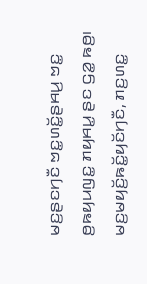ꤗꤢ꤬ꤔꤢꤚꤢꤪ ꤠꤢ꤭ꤛꤢꤩ꤭ꤔꤌꤣ꤬ ꤠꤢ꤭ ꤥ꤬ꤒꤟꤣꤜꤢ꤭ ꤊꤟꤌꤣ꤭ ꤔꤢ ꤞꤤ꤭ ꤒꤥ꤬꤯
ꤗꤢ꤬ꤗꤟꤢꤩ꤬ꤒꤢꤩ꤭ꤟꤢꤩꤚꤢꤪ, ꤊꤢ꤬ꤛꤢ꤭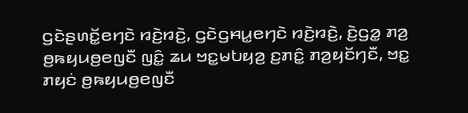ꤞꤢꤧꤔꤛꤢꤩ꤭ꤕꤚꤢꤧ ꤙꤢꤧ꤬ꤙꤢꤧ꤬, ꤞꤢꤧꤞꤌꤣ꤭ꤕꤚꤢꤧ ꤙꤢꤧ꤬ꤙꤢꤧ꤬, ꤢꤧ꤬ꤞꤤ꤭ ꤊꤤ꤬ ꤥ꤬ꤒꤟꤣꤥ꤬ꤕꤜꤢꤪ ꤜꤢꤨ꤭ ꤘꤣ ꤠꤢ꤭ꤗꤝꤟꤤ꤬ ꤢ꤬ꤊꤢꤨ꤭ ꤊꤤ꤬ꤟꤢꤩꤚꤢꤪ, ꤠꤢ꤭ ꤊꤟꤢꤦ ꤥ꤬ꤒꤟꤣꤥ꤬ꤕꤜꤢꤪ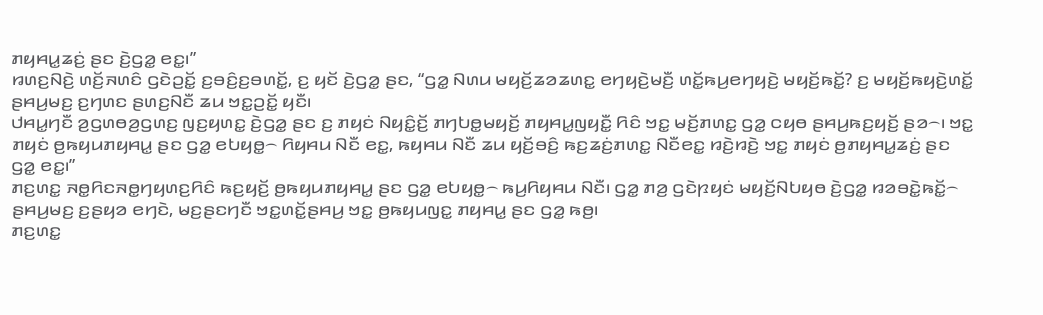ꤊꤟꤌꤣ꤭ꤘꤢꤦ꤬ ꤔꤢ ꤢꤧ꤬ꤞꤤ꤭ ꤕꤢ꤭꤯”
ꤙꤛꤢ꤬ꤡꤢꤧ꤬ ꤛꤢꤩ꤬ꤏꤛꤢꤨ ꤞꤢꤧꤑꤢꤩ꤭ ꤢ꤬ꤋꤢꤨ꤬ꤢ꤬ꤋꤛꤢꤩ꤭, ꤢ꤬ ꤟꤢꤩ ꤢꤧ꤬ꤞꤤ꤭ ꤔꤢ, “ꤞꤤ꤭ ꤡꤛꤣ ꤗꤟꤢꤩ꤬ꤘꤤꤘꤛꤢ꤭ ꤕꤚꤟꤢꤧ꤬ꤗꤢꤪ꤬ ꤛꤢꤩ꤭ꤒꤣ꤬ꤕꤚꤟꤢꤧ꤬ ꤗꤟꤢꤩ꤬ꤒꤢꤩ꤭? ꤢ꤬ ꤗꤟꤢꤩ꤬ꤒꤟꤢꤧ꤬ꤛꤢꤩ꤭ ꤔꤌꤣ꤬ꤗꤢ꤬ ꤢ꤬ꤚꤛꤢ ꤔꤛꤢ꤬ꤡꤢꤪ ꤘꤣ ꤠꤢ꤭ꤑꤢꤩ꤭ ꤟꤢꤪ꤯
ꤓꤌꤣ꤭ꤚꤢꤪ ꤤ꤬ꤞꤛꤥꤤ꤬ꤞꤛꤢ꤬ ꤜꤢ꤬ꤟꤛꤢ꤭ ꤢꤧ꤬ꤞꤤ꤭ ꤔꤢ ꤢ꤬ ꤊꤟꤢꤦ ꤡꤟꤢꤨ꤭ꤢꤩ꤬ ꤊꤚꤝꤥ꤭ꤗꤟꤢꤩ꤬ ꤊꤟꤌꤣ꤭ꤜꤟꤢꤪ꤭ ꤖꤢꤨ ꤠꤢ꤭ ꤗꤢꤩ꤬ꤊꤛꤢ꤭ ꤞꤤ꤭ ꤍꤟꤥ ꤔꤌꤣ꤬ꤒꤢ꤬ꤟꤢꤩ꤬ ꤔꤤ꤮꤯ ꤠꤢ꤭ ꤊꤟꤢꤦ ꤥ꤬ꤒꤟꤣꤊꤟꤌꤣ꤭ ꤔꤢ ꤞꤤ꤭ ꤕꤝꤟꤥ꤭꤮ ꤖꤟꤌꤣ ꤡꤢꤪ ꤕꤢ꤭, ꤒꤟꤌꤣ ꤡꤢꤪ ꤘꤣ ꤟꤢꤩ꤬ꤋꤢꤨ꤬ ꤒꤢ꤬ꤘꤢꤦ꤬ꤊꤛꤢ꤭ ꤡꤢꤪꤕꤢ꤭ ꤙꤢꤧ꤬ꤙꤢꤧ꤬ ꤠꤢ꤭ ꤊꤟꤢꤦ ꤥ꤬ꤊꤟꤌꤣ꤭ꤘꤢꤦ꤬ ꤔꤢ ꤞꤤ꤭ ꤕꤢ꤭꤯”
ꤊꤢ꤬ꤛꤢ꤭ ꤏꤥ꤭ꤖꤢꤏꤥ꤭ꤚꤟꤛꤢ꤬ꤖꤢꤨ ꤒꤢ꤬ꤟꤢꤩ꤬ ꤥ꤬ꤒꤟꤣꤊꤟꤌꤣ꤭ ꤔꤢ ꤞꤤ꤭ ꤕꤝꤟꤥ꤭꤮ ꤒꤣ꤬ꤖꤟꤌꤣ ꤡꤢꤪ꤯ ꤞꤤ꤭ ꤊꤤ꤬ ꤞꤢꤧꤐꤟꤢꤦ ꤗꤟꤢꤩ꤬ꤡꤝꤟꤥ ꤢꤧ꤬ꤞꤤ꤭ ꤙꤤꤋꤢꤧ꤭ꤒꤢꤩ꤭꤮ ꤔꤌꤣ꤬ꤗꤢ꤬ ꤢ꤬ꤔꤟꤤ ꤕꤚꤢꤧ, ꤗꤢ꤬ꤔꤢꤚꤢꤪ ꤠꤢ꤭ꤛꤢꤩ꤭ꤔꤌꤣ꤬ ꤠꤢ꤭ ꤥ꤬ꤒꤟꤣꤜꤢ꤭ ꤊꤟꤌꤣ꤭ ꤔꤢ ꤞꤤ꤭ ꤒꤥ꤬꤯
ꤊꤢ꤬ꤛꤢ꤭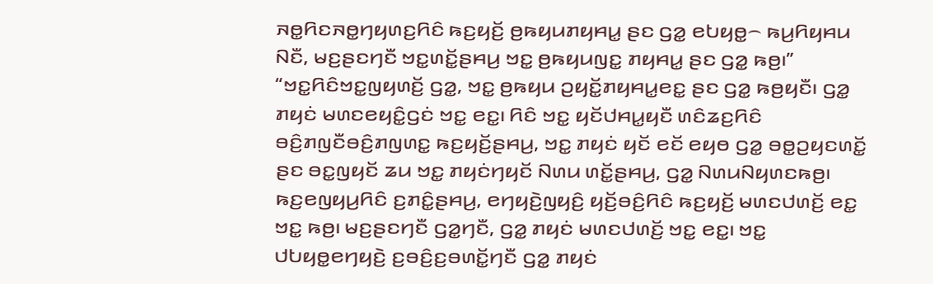ꤏꤥ꤭ꤖꤢꤏꤥ꤭ꤚꤟꤛꤢ꤬ꤖꤢꤨ ꤒꤢ꤬ꤟꤢꤩ꤬ ꤥ꤬ꤒꤟꤣꤊꤟꤌꤣ꤭ ꤔꤢ ꤞꤤ꤭ ꤕꤝꤟꤥ꤭꤮ ꤒꤣ꤬ꤖꤟꤌꤣ ꤡꤢꤪ, ꤗꤢ꤬ꤔꤢꤚꤢꤪ ꤠꤢ꤭ꤛꤢꤩ꤭ꤔꤌꤣ꤬ ꤠꤢ꤭ ꤥ꤬ꤒꤟꤣꤜꤢ꤭ ꤊꤟꤌꤣ꤭ ꤔꤢ ꤞꤤ꤭ ꤒꤥ꤬꤯”
“ꤠꤢ꤭ꤖꤢꤨꤠꤢ꤭ꤜꤟꤛꤢꤩ꤬ ꤞꤤ꤭, ꤠꤢ꤭ ꤥ꤬ꤒꤟꤣ ꤑꤟꤢꤩ꤭ꤊꤟꤌꤣ꤭ꤕꤢ꤭ ꤔꤢ ꤞꤤ꤭ ꤒꤥ꤬ꤟꤢꤪ꤯ ꤞꤤ꤭ ꤊꤟꤢꤦ ꤗꤛꤢꤕꤟꤢꤨ꤭ꤞꤢꤦ ꤠꤢ꤭ ꤕꤢ꤭꤯ ꤖꤢꤨ ꤠꤢ꤭ ꤟꤢꤩꤓꤌꤣ꤭ꤟꤢꤪ ꤛꤢꤨꤘꤢ꤬ꤖꤢꤨ ꤋꤢꤨ꤬ꤊꤜꤢꤪꤋꤢꤨ꤬ꤊꤜꤛꤢ꤭ ꤒꤢ꤬ꤟꤢꤩ꤬ꤔꤌꤣ꤬, ꤠꤢ꤭ ꤊꤟꤢꤦ ꤟꤢꤩ ꤕꤢꤩ ꤕꤟꤥ ꤞꤤ꤭ ꤋꤥ꤭ꤑꤟꤢꤛꤢꤩ꤭ ꤔꤢ ꤋꤢ꤭ꤜꤟꤢꤩ ꤘꤣ ꤠꤢ꤭ ꤊꤟꤢꤦꤚꤟꤢꤩ ꤡꤛꤣ ꤛꤢꤩ꤭ꤔꤌꤣ꤬, ꤞꤤ꤭ ꤡꤛꤣꤡꤟꤛꤢꤒꤥ꤬꤯
ꤒꤢ꤬ꤕꤜꤟꤣ꤬ꤖꤢꤨ ꤢ꤬ꤊꤢꤨ꤭ꤔꤌꤣ꤬, ꤕꤚꤟꤢꤧ꤬ꤜꤟꤢꤨ꤬ ꤟꤢꤩ꤬ꤋꤢꤨ꤬ꤖꤢꤨ ꤒꤢ꤬ꤟꤢꤩ꤬ ꤗꤛꤢꤓꤛꤢꤩ꤬ ꤕꤢ꤭ ꤠꤢ꤭ ꤒꤥ꤬꤯ ꤗꤢ꤬ꤔꤢꤚꤢꤪ ꤞꤤ꤭ꤚꤢꤪ, ꤞꤤ꤭ ꤊꤟꤢꤦ ꤗꤛꤢꤓꤛꤢꤩ꤬ ꤠꤢ꤭ ꤕꤢ꤭꤯ ꤠꤢ꤭ ꤓꤝꤟꤥ꤭ꤕꤚꤟꤢꤧ꤬ ꤢ꤬ꤋꤢꤨ꤬ꤢ꤬ꤋꤛꤢꤩ꤭ꤚꤢꤪ ꤞꤤ꤭ ꤊꤟꤢꤦ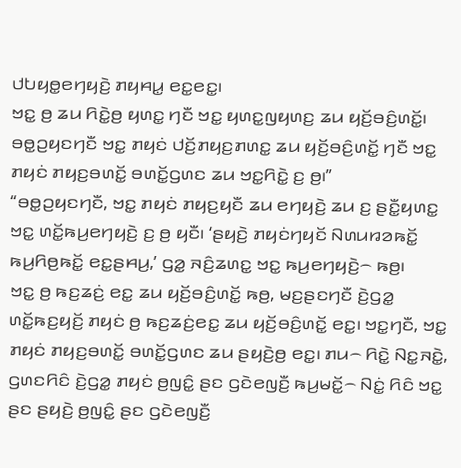ꤓꤝꤟꤥ꤭ꤕꤚꤟꤢꤧ꤬ ꤊꤟꤌꤣ꤭ ꤕꤢ꤭ꤕꤢ꤭꤯
ꤠꤢ꤭ ꤥ꤬ ꤘꤣ ꤖꤢꤧ꤭ꤥ꤬ ꤟꤛꤢ꤭ ꤚꤢꤪ ꤠꤢ꤭ ꤟꤛꤢ꤭ꤜꤟꤛꤢ꤬ ꤘꤣ ꤟꤢꤩ꤬ꤋꤢꤨ꤬ꤛꤢꤩ꤭꤯ ꤋꤥ꤭ꤑꤟꤢꤚꤢꤪ ꤠꤢ꤭ ꤊꤟꤢꤦ ꤓꤢꤩ꤬ꤊꤟꤢ꤬ꤊꤛꤢ꤭ ꤘꤣ ꤟꤢꤩ꤬ꤋꤢꤨ꤬ꤛꤢꤩ꤭ ꤚꤢꤪ ꤠꤢ꤭ ꤊꤟꤢꤦ ꤊꤟꤢ꤬ꤋꤛꤢꤩ꤭ ꤋꤛꤢꤩ꤭ꤞꤛꤢ ꤘꤣ ꤠꤢ꤭ꤖꤢꤧ꤭ ꤢ꤬ ꤥ꤬꤯”
“ꤋꤥ꤭ꤑꤟꤢꤚꤢꤪ, ꤠꤢ꤭ ꤊꤟꤢꤦ ꤊꤟꤢ꤬ꤟꤢꤪ ꤘꤣ ꤕꤚꤟꤢꤧ꤬ ꤘꤣ ꤢ꤬ ꤔꤢꤪ꤭ꤟꤛꤢ꤭ ꤠꤢ꤭ ꤛꤢꤩ꤭ꤒꤣ꤬ꤕꤚꤟꤢꤧ꤬ ꤢ꤬ ꤥ꤬ ꤟꤢꤪ꤯ ‘ꤔꤟꤢꤧ꤬ ꤊꤟꤢꤦꤚꤟꤢꤩ ꤡꤛꤣꤙꤤꤒꤢꤩ꤭ ꤒꤣ꤬ꤖꤥ꤬ꤒꤢꤩ꤭ ꤕꤢ꤭ꤔꤌꤣ꤬,’ ꤞꤤ꤭ ꤏꤢꤨ꤬ꤘꤛꤢ꤭ ꤠꤢ꤭ ꤒꤣ꤬ꤕꤚꤟꤢꤧ꤬꤮ ꤒꤥ꤬꤯
ꤠꤢ꤭ ꤥ꤬ ꤒꤢ꤬ꤘꤢꤦ꤬ ꤕꤢ꤭ ꤘꤣ ꤟꤢꤩ꤬ꤋꤢꤨ꤬ꤛꤢꤩ꤭ ꤒꤥ꤬, ꤗꤢ꤬ꤔꤢꤚꤢꤪ ꤢꤧ꤬ꤞꤤ꤭ ꤛꤢꤩ꤭ꤒꤢ꤬ꤟꤢꤩ꤬ ꤊꤟꤢꤦ ꤥ꤬ ꤒꤢ꤬ꤘꤢꤦ꤬ꤕꤢ꤭ ꤘꤣ ꤟꤢꤩ꤬ꤋꤢꤨ꤬ꤛꤢꤩ꤭ ꤕꤢ꤭꤯ ꤠꤢ꤭ꤚꤢꤪ, ꤠꤢ꤭ ꤊꤟꤢꤦ ꤊꤟꤢ꤬ꤋꤛꤢꤩ꤭ ꤋꤛꤢꤩ꤭ꤞꤛꤢ ꤘꤣ ꤔꤟꤢꤧ꤬ꤥ꤬ ꤕꤢ꤭꤯ ꤊꤣ꤮ ꤖꤢꤧ꤭ ꤡꤢ꤭ꤏꤢꤧ꤭, ꤞꤛꤢꤖꤢꤨ ꤢꤧ꤬ꤞꤤ꤭ ꤊꤟꤢꤦ ꤥ꤬ꤜꤢꤨ꤭ ꤔꤢ ꤞꤢꤧꤕꤜꤢꤪ꤬ ꤒꤣ꤬ꤗꤢꤩ꤭꤮ ꤡꤢꤦ꤭ ꤖꤢꤨ ꤠꤢ꤭ ꤔꤢ ꤔꤟꤢꤧ꤬ ꤥ꤬ꤜꤢꤨ꤭ ꤔꤢ ꤞꤢꤧꤕꤜꤢꤪ꤬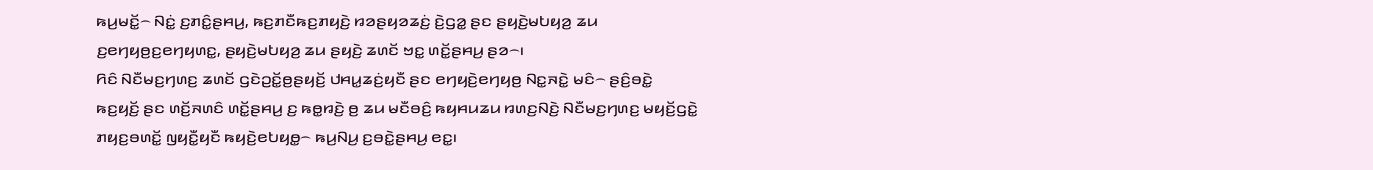ꤒꤣ꤬ꤗꤢꤩ꤭꤮ ꤡꤢꤦ꤭ ꤢ꤬ꤊꤢꤨ꤭ꤔꤌꤣ꤬, ꤒꤢ꤬ꤊꤢꤪꤒꤢ꤬ꤊꤟꤢꤧ꤬ ꤙꤤꤔꤟꤤꤘꤢꤦ꤬ ꤢꤧ꤬ꤞꤤ꤭ ꤔꤢ ꤔꤟꤢꤧ꤬ꤗꤝꤟꤤ꤬ ꤘꤣ ꤢ꤬ꤕꤚꤟꤥ꤬ꤢ꤬ꤕꤚꤟꤛꤢ꤭, ꤔꤟꤢꤧ꤬ꤗꤝꤟꤤ꤬ ꤘꤣ ꤔꤟꤢꤧ꤬ ꤘꤛꤢꤩ ꤠꤢ꤭ ꤛꤢꤩ꤭ꤔꤌꤣ꤬ ꤔꤤ꤮꤯
ꤖꤢꤨ ꤡꤢꤪꤗꤢ꤬ꤚꤛꤢ꤬ ꤘꤛꤢꤩ ꤞꤢꤧꤑꤢꤩ꤭ꤥ꤬ꤔꤟꤢꤩ꤬ ꤓꤌꤣ꤭ꤘꤢꤦ꤬ꤟꤢꤪ ꤔꤢ ꤕꤚꤟꤢꤧ꤬ꤕꤚꤟꤥ꤬ ꤡꤢ꤭ꤏꤢꤧ꤭ ꤗꤢꤨ꤮ ꤔꤢꤨ꤬ꤋꤢꤧ꤭ ꤒꤢ꤬ꤟꤢꤩ꤬ ꤔꤢ ꤛꤢꤩ꤬ꤏꤛꤢꤨ ꤛꤢꤩ꤭ꤔꤌꤣ꤬ ꤢ꤬ ꤒꤥ꤭ꤙꤢꤧ꤬ ꤥ꤬ ꤘꤣ ꤗꤢꤪꤋꤢꤨ꤬ ꤒꤟꤌꤣꤘꤣ ꤙꤛꤢ꤬ꤡꤢꤧ꤬ ꤡꤢꤪꤗꤢ꤬ꤚꤛꤢ꤬ ꤗꤟꤢꤩ꤬ꤞꤢꤧ꤭ ꤊꤟꤢ꤬ꤋꤛꤢꤩ꤭ ꤜꤟꤢꤪ꤭ꤟꤢꤪ ꤒꤟꤢꤧ꤬ꤕꤝꤟꤥ꤭꤮ ꤒꤣ꤬ꤡꤣ꤬ ꤢ꤬ꤋꤢꤧ꤭ꤔꤌꤣ꤬ ꤕꤢ꤭꤯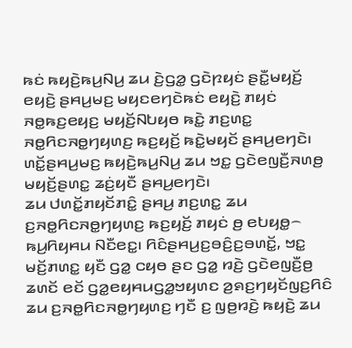ꤒꤢꤦ ꤒꤟꤢꤧ꤬ꤒꤣ꤬ꤡꤣ꤬ ꤘꤣ ꤢꤧ꤬ꤞꤤ꤭ ꤞꤢꤧꤐꤟꤢꤦ ꤔꤢꤪ꤭ꤗꤟꤢꤩ꤬ ꤕꤟꤢꤧ꤬ ꤔꤌꤣ꤬ꤗꤢ꤬ ꤗꤟꤢꤕꤚꤢꤧꤒꤢꤦ ꤕꤟꤢꤧ꤬ ꤊꤟꤢꤦ ꤏꤥ꤭ꤒꤢ꤬ꤕꤟꤢ꤬ ꤗꤟꤢꤩ꤬ꤡꤝꤟꤥ ꤒꤢꤧ꤭ ꤊꤢ꤬ꤛꤢ꤭ ꤏꤥ꤭ꤖꤢꤏꤥ꤭ꤚꤟꤛꤢ꤬ ꤒꤢ꤬ꤟꤢꤩ꤬ ꤒꤢꤧ꤭ꤗꤟꤢꤩ ꤔꤌꤣ꤬ꤕꤚꤢꤧ꤯ ꤛꤢꤩ꤭ꤔꤌꤣ꤬ꤗꤢ꤬ ꤒꤟꤢꤧ꤬ꤒꤣ꤬ꤡꤣ꤬ ꤘꤣ ꤠꤢ꤭ ꤞꤢꤧꤕꤜꤢꤪ꤬ꤏꤛꤥ꤬ ꤗꤟꤢꤩ꤬ꤔꤛꤢ꤭ ꤘꤢꤦ꤬ꤟꤢꤪ ꤔꤌꤣ꤬ꤕꤚꤢꤧ꤯
ꤘꤣ ꤓꤛꤢꤩ꤭ꤊꤟꤢꤩꤊꤢꤨ꤭ ꤔꤌꤣ꤬ ꤊꤢ꤬ꤛꤢ꤭ ꤘꤣ ꤢ꤬ꤏꤥ꤭ꤖꤢꤏꤥ꤭ꤚꤟꤛꤢ꤬ ꤒꤢ꤬ꤟꤢꤩ꤬ ꤊꤟꤢꤦ ꤥ꤬ ꤕꤝꤟꤥ꤭꤮ ꤒꤣ꤬ꤖꤟꤌꤣ ꤡꤢꤪꤕꤢ꤭꤯ ꤖꤢꤨꤔꤌꤣ꤬ꤢ꤬ꤋꤢꤨ꤬ꤢ꤬ꤋꤛꤢꤩ꤭, ꤠꤢ꤭ ꤗꤢꤩ꤬ꤊꤛꤢ꤭ ꤟꤢꤪ ꤞꤤ꤭ ꤍꤟꤥ ꤔꤢ ꤞꤤ꤭ ꤙꤢꤧ꤬ ꤞꤢꤧꤕꤜꤢꤪ꤬ꤥ꤬ ꤘꤛꤢꤩ ꤕꤢꤩ ꤞꤤ꤭ꤕꤟꤌꤣꤞꤤ꤭ꤠꤟꤛꤢ ꤤ꤬ꤎꤢ꤬ꤚꤟꤢꤩꤜꤢ꤬ꤖꤢꤨ ꤘꤣ ꤢ꤬ꤏꤥ꤭ꤖꤢꤏꤥ꤭ꤚꤟꤛꤢ꤬ ꤚꤢꤪ ꤢ꤬ ꤜꤥ꤬ꤙꤢꤧ꤬ ꤒꤟꤢꤧ꤬ ꤘꤣ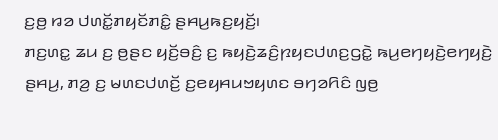ꤢ꤬ꤥ꤬ ꤙꤤ ꤓꤛꤢꤩ꤭ꤊꤟꤢꤩꤊꤢꤨ꤭ ꤔꤌꤣ꤬ꤒꤢ꤬ꤟꤢꤩ꤬꤯
ꤊꤢ꤬ꤛꤢ꤭ ꤘꤣ ꤢ꤬ ꤥ꤬ꤔꤢ ꤟꤢꤩ꤬ꤋꤢꤨ꤬ ꤢ꤬ ꤒꤟꤢꤧ꤬ꤘꤢꤨ꤬ꤐꤟꤢꤓꤛꤢ꤬ꤞꤢꤧ꤭ ꤒꤣ꤬ꤕꤚꤟꤢꤧ꤬ꤕꤚꤟꤢꤧ꤬ ꤔꤌꤣ꤬, ꤊꤤ꤬ ꤢ꤬ ꤗꤛꤢꤓꤛꤢꤩ꤬ ꤢ꤬ꤕꤟꤌꤣꤠꤟꤛꤢ ꤋꤚꤤꤖꤢꤨ ꤜꤥ꤬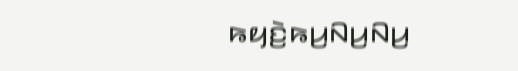ꤒꤟꤢꤧ꤬ꤒꤣ꤬ꤡꤣ꤬ꤡꤣ꤬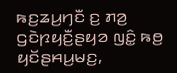ꤒꤢ꤬ꤘꤣ꤬ꤚꤢꤪ ꤢ꤬ ꤊꤤ꤬ ꤞꤢꤧꤐꤟꤢꤪ꤬ꤔꤟꤤ ꤜꤢꤨ꤭ ꤒꤥ꤬ ꤟꤢꤩꤔꤌꤣ꤬ꤗꤢ꤬,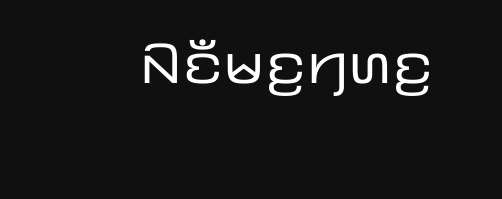ꤡꤢꤪꤗꤢ꤬ꤚꤛꤢ꤬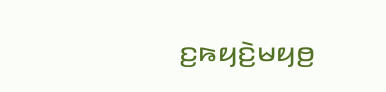ꤢ꤬ꤒꤟꤢꤧ꤬ꤗꤟꤥ꤬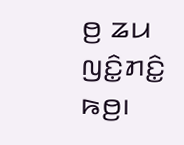ꤥ꤬ ꤘꤣ ꤜꤢꤨ꤭ꤊꤢꤨ꤭ ꤒꤥ꤬꤯